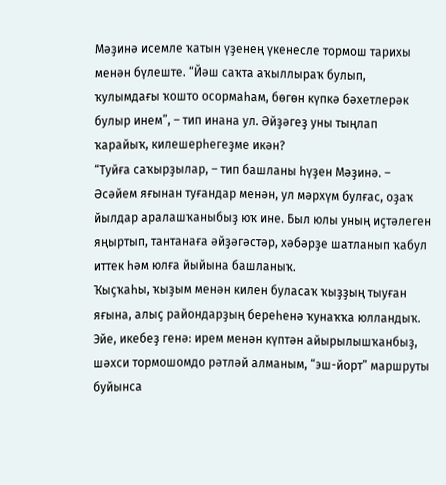Мәҙинә исемле ҡатын үҙенең үкенесле тормош тарихы менән бүлеште. “Йәш саҡта аҡыллыраҡ булып, ҡулымдағы ҡошто осормаһам, бөгөн күпкә бәхетлерәк булыр инем”, – тип инана ул. Әйҙәгеҙ уны тыңлап ҡарайыҡ, килешерһегеҙме икән?
“Туйға саҡырҙылар, – тип башланы һүҙен Мәҙинә. – Әсәйем яғынан туғандар менән, ул мәрхүм булғас, оҙаҡ йылдар аралашҡаныбыҙ юҡ ине. Был юлы уның иҫтәлеген яңыртып, тантанаға әйҙәгәстәр, хәбәрҙе шатланып ҡабул иттек һәм юлға йыйына башланыҡ.
Ҡыҫҡаһы, ҡыҙым менән килен буласаҡ ҡыҙҙың тыуған яғына, алыҫ райондарҙың береһенә ҡунаҡҡа юлландыҡ. Эйе, икебеҙ генә: ирем менән күптән айырылышҡанбыҙ, шәхси тормошомдо рәтләй алманым, “эш-йорт” маршруты буйынса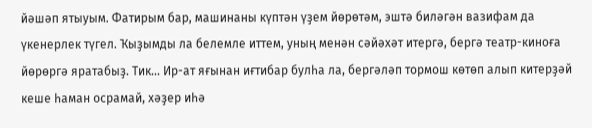йәшәп ятыуым. Фатирым бар, машинаны күптән үҙем йөрөтәм, эштә биләгән вазифам да үкенерлек түгел. Ҡыҙымды ла белемле иттем, уның менән сәйәхәт итергә, бергә театр-киноға йөрөргә яратабыҙ. Тик... Ир-ат яғынан иғтибар булһа ла, бергәләп тормош көтөп алып китерҙәй кеше һаман осрамай, хәҙер иһә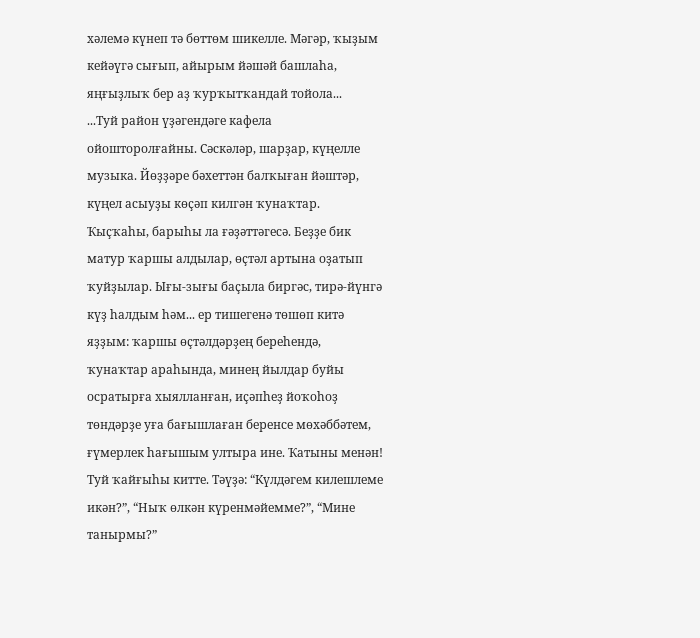хәлемә күнеп тә бөттөм шикелле. Мәгәр, ҡыҙым кейәүгә сығып, айырым йәшәй башлаһа, яңғыҙлыҡ бер аҙ ҡурҡытҡандай тойола...
...Туй район үҙәгендәге кафела ойошторолғайны. Сәскәләр, шарҙар, күңелле музыка. Йөҙҙәре бәхеттән балҡыған йәштәр, күңел асыуҙы көҫәп килгән ҡунаҡтар. Ҡыҫҡаһы, барыһы ла ғәҙәттәгесә. Беҙҙе бик матур ҡаршы алдылар, өҫтәл артына оҙатып ҡуйҙылар. Ығы-зығы баҫыла биргәс, тирә-йүнгә күҙ һалдым һәм... ер тишегенә төшөп китә яҙҙым: ҡаршы өҫтәлдәрҙең береһендә, ҡунаҡтар араһында, минең йылдар буйы осратырға хыялланған, иҫәпһеҙ йоҡоһоҙ төндәрҙе уға бағышлаған беренсе мөхәббәтем, ғүмерлек һағышым ултыра ине. Ҡатыны менән!
Туй ҡайғыһы китте. Тәүҙә: “Күлдәгем килешлеме икән?”, “Ныҡ өлкән күренмәйемме?”, “Мине танырмы?”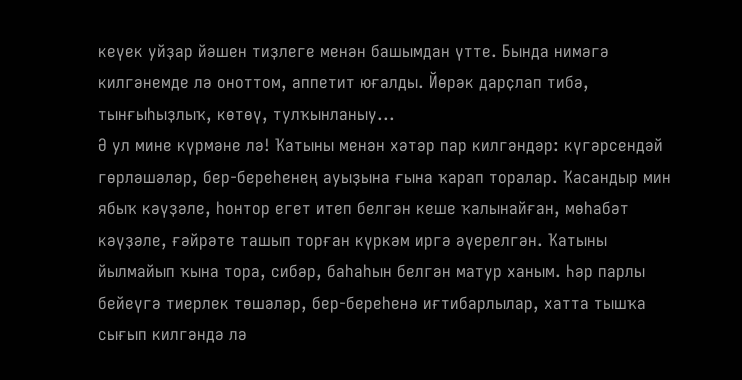кеүек уйҙар йәшен тиҙлеге менән башымдан үтте. Бында нимәгә килгәнемде лә оноттом, аппетит юғалды. Йөрәк дарҫлап тибә, тынғыһыҙлыҡ, көтөү, тулҡынланыу...
Ә ул мине күрмәне лә! Ҡатыны менән хәтәр пар килгәндәр: күгәрсендәй гөрләшәләр, бер-береһенең ауыҙына ғына ҡарап торалар. Ҡасандыр мин ябыҡ кәүҙәле, һонтор егет итеп белгән кеше ҡалынайған, мөһабәт кәүҙәле, ғәйрәте ташып торған күркәм иргә әүерелгән. Ҡатыны йылмайып ҡына тора, сибәр, баһаһын белгән матур ханым. Һәр парлы бейеүгә тиерлек төшәләр, бер-береһенә иғтибарлылар, хатта тышҡа сығып килгәндә лә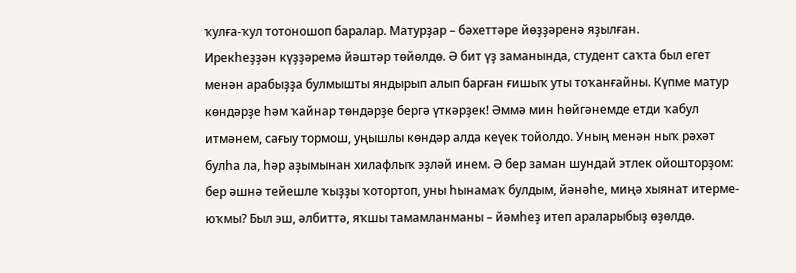ҡулға-ҡул тотоношоп баралар. Матурҙар – бәхеттәре йөҙҙәренә яҙылған.
Ирекһеҙҙән күҙҙәремә йәштәр төйөлдө. Ә бит үҙ заманында, студент саҡта был егет менән арабыҙҙа булмышты яндырып алып барған ғишыҡ уты тоҡанғайны. Күпме матур көндәрҙе һәм ҡайнар төндәрҙе бергә үткәрҙек! Әммә мин һөйгәнемде етди ҡабул итмәнем, сағыу тормош, уңышлы көндәр алда кеүек тойолдо. Уның менән ныҡ рәхәт булһа ла, һәр аҙымынан хилафлыҡ эҙләй инем. Ә бер заман шундай этлек ойошторҙом: бер әшнә тейешле ҡыҙҙы ҡотортоп, уны һынамаҡ булдым, йәнәһе, миңә хыянат итерме-юҡмы? Был эш, әлбиттә, яҡшы тамамланманы – йәмһеҙ итеп араларыбыҙ өҙөлдө.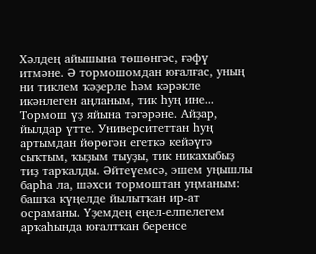Хәлдең айышына төшөнгәс, ғәфү итмәне. Ә тормошомдан юғалғас, уның ни тиклем ҡәҙерле һәм кәрәкле икәнлеген аңланым, тик һуң ине... Тормош үҙ яйына тәгәрәне. Айҙар, йылдар үтте. Университеттан һуң артымдан йөрөгән егеткә кейәүгә сыҡтым, ҡыҙым тыуҙы, тик никахыбыҙ тиҙ тарҡалды. Әйтеүемсә, эшем уңышлы барһа ла, шәхси тормоштан уңманым: башҡа күңелде йылытҡан ир-ат осраманы. Үҙемдең еңел-елпелегем арҡаһында юғалтҡан беренсе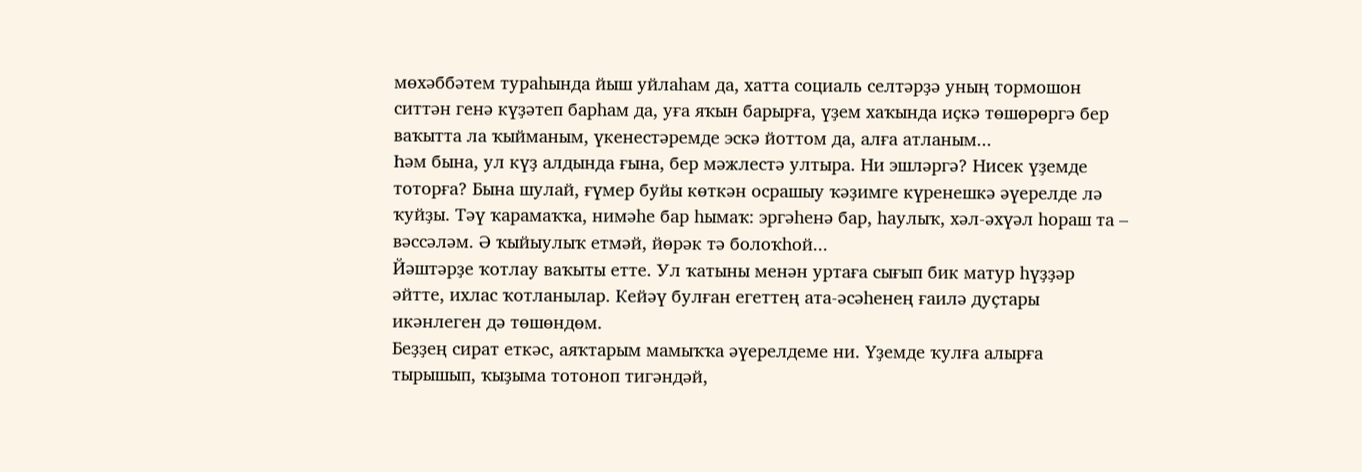мөхәббәтем тураһында йыш уйлаһам да, хатта социаль селтәрҙә уның тормошон ситтән генә күҙәтеп барһам да, уға яҡын барырға, үҙем хаҡында иҫкә төшөрөргә бер ваҡытта ла ҡыйманым, үкенестәремде эскә йоттом да, алға атланым...
Һәм бына, ул күҙ алдында ғына, бер мәжлестә ултыра. Ни эшләргә? Нисек үҙемде тоторға? Бына шулай, ғүмер буйы көткән осрашыу ҡәҙимге күренешкә әүерелде лә ҡуйҙы. Тәү ҡарамаҡҡа, нимәһе бар һымаҡ: эргәһенә бар, һаулыҡ, хәл-әхүәл һораш та – вәссәләм. Ә ҡыйыулыҡ етмәй, йөрәк тә болоҡһой...
Йәштәрҙе ҡотлау ваҡыты етте. Ул ҡатыны менән уртаға сығып бик матур һүҙҙәр әйтте, ихлас ҡотланылар. Кейәү булған егеттең ата-әсәһенең ғаилә дуҫтары икәнлеген дә төшөндөм.
Беҙҙең сират еткәс, аяҡтарым мамыҡҡа әүерелдеме ни. Үҙемде ҡулға алырға тырышып, ҡыҙыма тотоноп тигәндәй,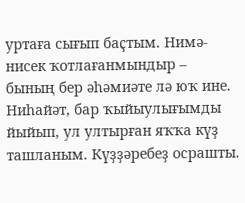уртаға сығып баҫтым. Нимә-нисек ҡотлағанмындыр – бының бер әһәмиәте лә юҡ ине. Ниһайәт, бар ҡыйыулығымды йыйып, ул ултырған яҡҡа күҙ ташланым. Күҙҙәребеҙ осрашты.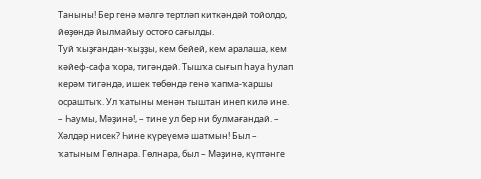Таныны! Бер генә мәлгә тертләп киткәндәй тойолдо, йөҙөндә йылмайыу остоғо сағылды.
Туй ҡыҙғандан-ҡыҙҙы, кем бейей, кем аралаша, кем кәйеф-сафа ҡора, тигәндәй. Тышҡа сығып һауа һулап керәм тигәндә, ишек төбөндә генә ҡапма-ҡаршы осраштыҡ. Ул ҡатыны менән тыштан инеп килә ине.
– Һаумы, Мәҙинә!, – тине ул бер ни булмағандай. – Хәлдәр нисек? Һине күреүемә шатмын! Был – ҡатыным Гөлнара. Гөлнара, был – Мәҙинә, күптәнге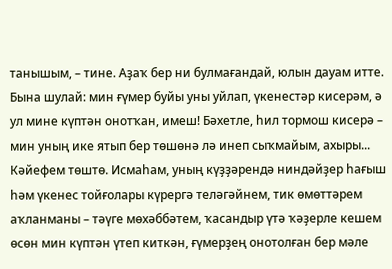танышым, – тине. Аҙаҡ бер ни булмағандай, юлын дауам итте. Бына шулай: мин ғүмер буйы уны уйлап, үкенестәр кисерәм, ә ул мине күптән онотҡан, имеш! Бәхетле, һил тормош кисерә – мин уның ике ятып бер төшөнә лә инеп сыҡмайым, ахыры...
Кәйефем төштө. Исмаһам, уның күҙҙәрендә ниндәйҙер һағыш һәм үкенес тойғолары күрергә теләгәйнем, тик өмөттәрем аҡланманы – тәүге мөхәббәтем, ҡасандыр үтә ҡәҙерле кешем өсөн мин күптән үтеп киткән, ғүмерҙең онотолған бер мәле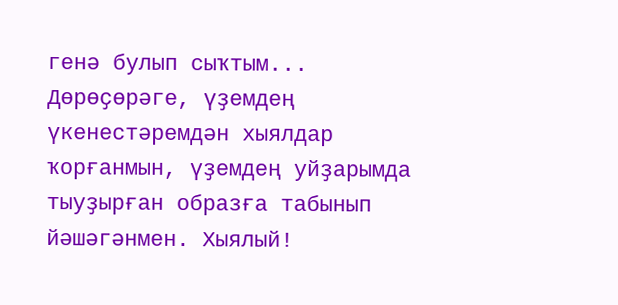генә булып сыҡтым... Дөрөҫөрәге, үҙемдең үкенестәремдән хыялдар ҡорғанмын, үҙемдең уйҙарымда тыуҙырған образға табынып йәшәгәнмен. Хыялый!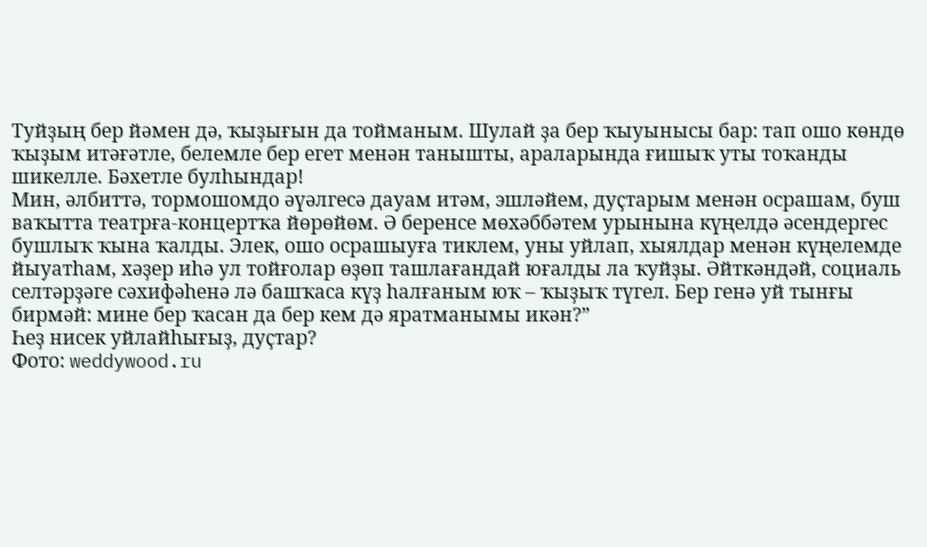Туйҙың бер йәмен дә, ҡыҙығын да тойманым. Шулай ҙа бер ҡыуынысы бар: тап ошо көндө ҡыҙым итәғәтле, белемле бер егет менән танышты, араларында ғишыҡ уты тоҡанды шикелле. Бәхетле булһындар!
Мин, әлбиттә, тормошомдо әүәлгесә дауам итәм, эшләйем, дуҫтарым менән осрашам, буш ваҡытта театрға-концертҡа йөрөйөм. Ә беренсе мөхәббәтем урынына күңелдә әсендергес бушлыҡ ҡына ҡалды. Элек, ошо осрашыуға тиклем, уны уйлап, хыялдар менән күңелемде йыуатһам, хәҙер иһә ул тойғолар өҙөп ташлағандай юғалды ла ҡуйҙы. Әйткәндәй, социаль селтәрҙәге сәхифәһенә лә башҡаса күҙ һалғаным юҡ – ҡыҙыҡ түгел. Бер генә уй тынғы бирмәй: мине бер ҡасан да бер кем дә яратманымы икән?”
Һеҙ нисек уйлайһығыҙ, дуҫтар?
Фото: weddywood.ru